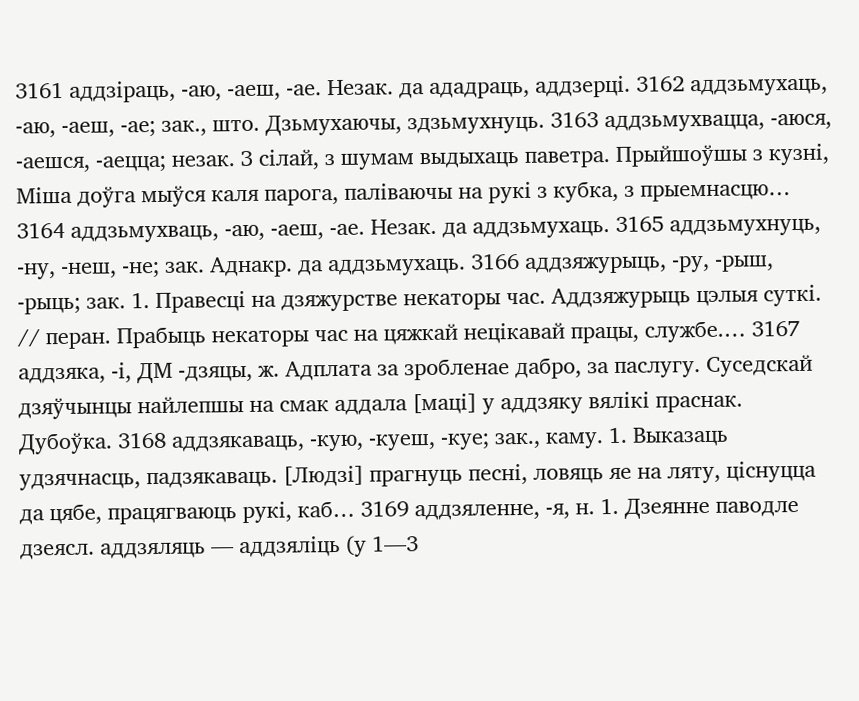3161 аддзіраць, -аю, -аеш, -ае. Незак. да ададраць, аддзерці. 3162 аддзьмухаць, -аю, -аеш, -ае; зак., што. Дзьмухаючы, здзьмухнуць. 3163 аддзьмухвацца, -аюся, -аешся, -аецца; незак. З сілай, з шумам выдыхаць паветра. Прыйшоўшы з кузні, Міша доўга мыўся каля парога, паліваючы на рукі з кубка, з прыемнасцю… 3164 аддзьмухваць, -аю, -аеш, -ае. Незак. да аддзьмухаць. 3165 аддзьмухнуць, -ну, -неш, -не; зак. Аднакр. да аддзьмухаць. 3166 аддзяжурыць, -ру, -рыш, -рыць; зак. 1. Правесці на дзяжурстве некаторы час. Аддзяжурыць цэлыя суткі. // перан. Прабыць некаторы час на цяжкай нецікавай працы, службе.… 3167 аддзяка, -і, ДМ -дзяцы, ж. Адплата за зробленае дабро, за паслугу. Суседскай дзяўчынцы найлепшы на смак аддала [маці] у аддзяку вялікі праснак. Дубоўка. 3168 аддзякаваць, -кую, -куеш, -куе; зак., каму. 1. Выказаць удзячнасць, падзякаваць. [Людзі] прагнуць песні, ловяць яе на ляту, ціснуцца да цябе, працягваюць рукі, каб… 3169 аддзяленне, -я, н. 1. Дзеянне паводле дзеясл. аддзяляць — аддзяліць (у 1—3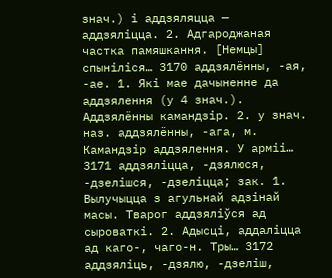знач.) і аддзяляцца — аддзяліцца. 2. Адгароджаная частка памяшкання. [Немцы] спыніліся… 3170 аддзялённы, -ая, -ае. 1. Які мае дачыненне да аддзялення (у 4 знач.). Аддзялённы камандзір. 2. у знач. наз. аддзялённы, -ага, м. Камандзір аддзялення. У арміі… 3171 аддзяліцца, -дзялюся, -дзелішся, -дзеліцца; зак. 1. Вылучыцца з агульнай адзінай масы. Тварог аддзяліўся ад сыроваткі. 2. Адысці, аддаліцца ад каго-, чаго-н. Тры… 3172 аддзяліць, -дзялю, -дзеліш,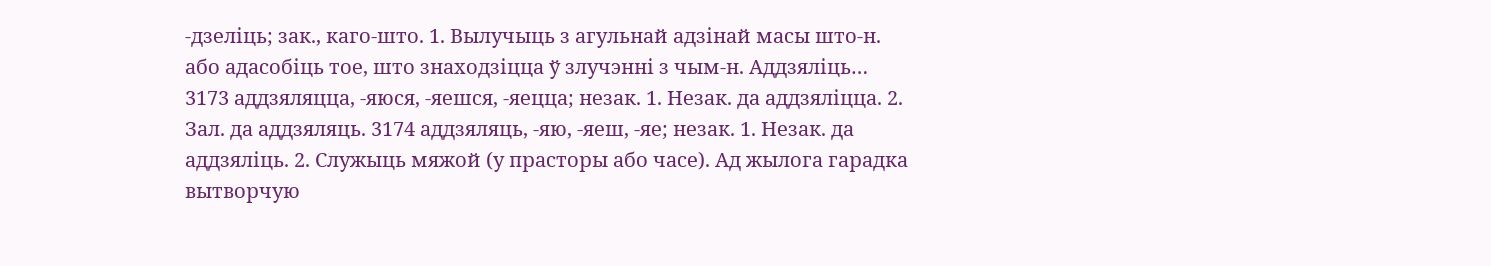-дзеліць; зак., каго-што. 1. Вылучыць з агульнай адзінай масы што-н. або адасобіць тое, што знаходзіцца ў злучэнні з чым-н. Аддзяліць… 3173 аддзяляцца, -яюся, -яешся, -яецца; незак. 1. Незак. да аддзяліцца. 2. Зал. да аддзяляць. 3174 аддзяляць, -яю, -яеш, -яе; незак. 1. Незак. да аддзяліць. 2. Служыць мяжой (у прасторы або часе). Ад жылога гарадка вытворчую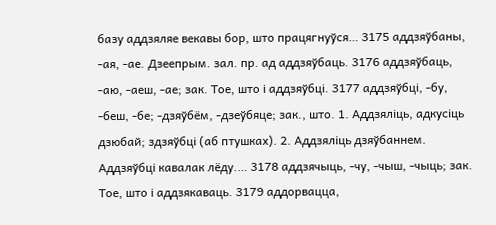базу аддзяляе векавы бор, што працягнуўся… 3175 аддзяўбаны, -ая, -ае. Дзеепрым. зал. пр. ад аддзяўбаць. 3176 аддзяўбаць, -аю, -аеш, -ае; зак. Тое, што і аддзяўбці. 3177 аддзяўбці, -бу, -беш, -бе; -дзяўбём, -дзеўбяце; зак., што. 1. Аддзяліць, адкусіць дзюбай; здзяўбці (аб птушках). 2. Аддзяліць дзяўбаннем. Аддзяўбці кавалак лёду.… 3178 аддзячыць, -чу, -чыш, -чыць; зак. Тое, што і аддзякаваць. 3179 аддорвацца,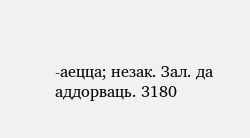-аецца; незак. Зал. да аддорваць. 3180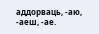аддорваць, -аю, -аеш, -ае.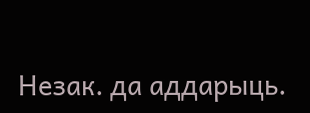Незак. да аддарыць.